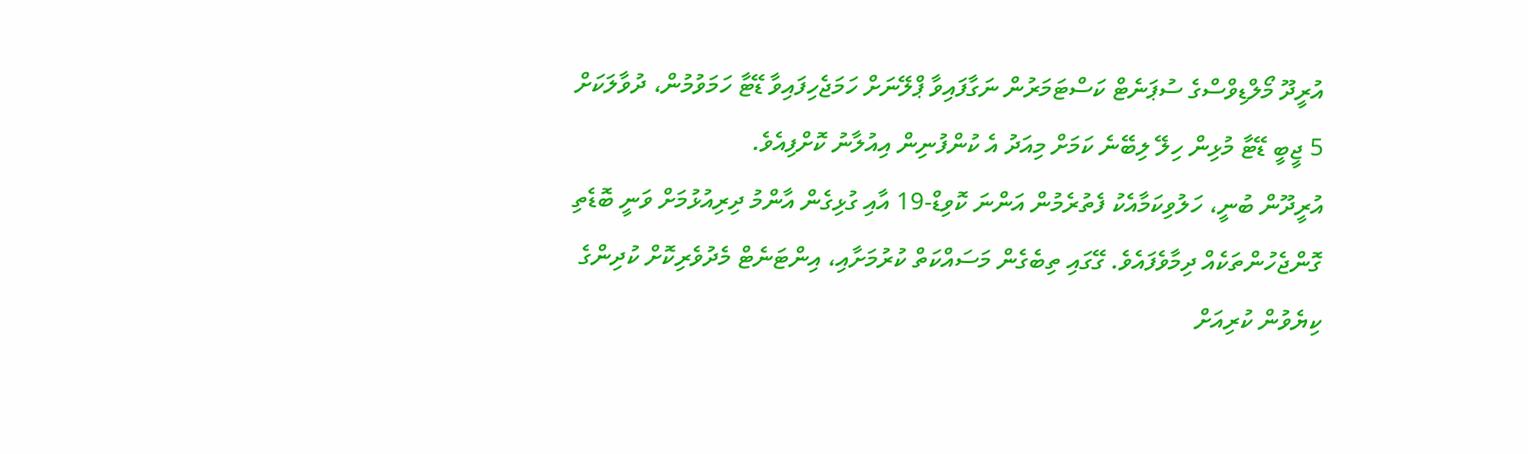އުރީދޫ މޯލްޑިވްސްގެ ސުޕަނެޓް ކަސްޓަމަރުން ނަގާފައިވާ ޕްލޭނަށް ހަމަޖެހިފައިވާ ޑޭޓާ ހަމަވުމުން، ދުވާލަކަށް 5 ޖީބީ ޑޭޓާ މުޅިން ހިލޭ ލިބޭނެ ކަމަށް މިއަދު އެ ކުންފުނިން އިއުލާނު ކޮށްފިއެވެ.
އުރީދޫން ބުނީ، ހަލުވިކަމާއެކު ފެތުރެމުން އަންނަ ކޮވިޑް-19 އާއި ގުޅިގެން އާންމު ދިރިއުޅުމަށް ވަނީ ބޮޑެތި ގޮންޖެހުންތަކެއް ދިމާވެފައެވެ. ގޭގައި ތިބެގެން މަސައްކަތް ކުރުމަށާއި، އިންޓަނެޓް މެދުވެރިކޮށް ކުދިންގެ ކިޔެވުން ކުރިއަށް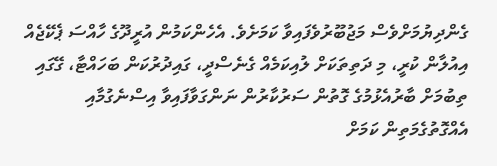ގެންދިޔުމަށްވެސް މަޖުބޫރުވެފައިވާ ކަމަށެވެ. އެހެންކަމުން އުރީދޫގެ ހާއްސަ ޕެކޭޖެއް އިއުލާން ކުރީ، މި ދަތިތަކަށް ލުއިކަމެއް ގެނެސްދީ، ގައިދުރުކަން ބަހައްޓާ، ގޭގައި ތިބުމަށް ބާރުއެޅުމުގެ ގޮތުން ސަރުކާރުން ނަންގަވާފައިވާ އިސްނެގުމާއި އެއްގޮތުގެމަތިން ކަމަށް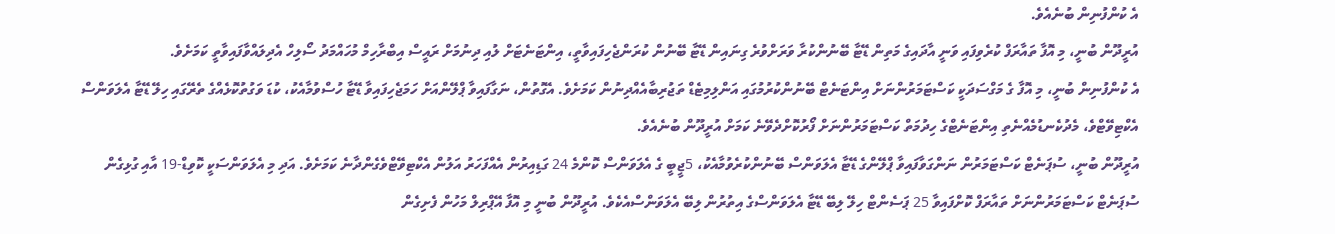އެ ކުންފުނިން ބުނެއެވެ.
އުރީދޫން ބުނީ، މި އޮފާ ތައާރަފް ކުރެވިފައި ވަނީ އާދައިގެ މަތިން ޑޭޓާ ބޭނުންކުރާ ވަރަށްވުރެ ގިނައިން ޑޭޓާ ބޭނުން ކުރަންޖެހިފައިވާތީ، އިންޓަނެޓަށް ލުއި ދިނުމަށް ރައީސް އިބްރާހިމް މުހައްމަދު ސޯލިހް އެދިލައްވާފައިވާތީ ކަމަށެވެ.
އެ ކުންފުނިން ބުނީ، މި އޮފާ ގެ މަގްސަދަކީ ކަސްޓަމަރުންނަށް އިންޓަނެޓް ބޭނުންކުރުމުގައި އަންލިމިޓެޑް ތަޖުރިބާއެއްދިނުން ކަމަށެވެ. އެގޮތުން، ނަގާފައިވާ ޕްލޭންއަށް ހަމަޖެހިފައިވާ ޑޭޓާ ހުސްވުމާއެކު، ކުޑަ ވަގުތުކޮޅެއްގެ ތެރޭގައި ހިލޭ ޑޭޓާ އެލަވަންސް އެކްޓިވޭޓްވެ، މެދުކެނޑުމެއްނެތި އިންޓަނެޓްގެ ހިދުމަތް ކަސްޓަމަރުންނަށް ފޯރުކޮށްދެވޭނެ ކަމަށް އުރީދޫން ބުނެއެވެ.
އުރީދޫން ބުނީ، ސުޕަނެޓް ކަސްޓަމަރުން ނަންގަވާފައިވާ ޕްލޭންގެ ޑޭޓާ އެލަވަންސް ބޭނުންކުރެވުމާއެކު، 5ޖީބީ ގެ އެލަވަންސް ކޮންމެ 24 ގަޑިއިރުން އެއްފަހަރު އަލުން އެކްޓިވޭޓްވެގެންދާނެ ކަމަށެވެ. އަދި މި އެލަވަންސަކީ ކޮވިޑް-19 އާއި ގުޅިގެން ސުޕަނެޓް ކަސްޓަމަރުންނަށް ތައާރަފް ކޮށްފައިވާ 25 ޕަސެންޓް ހިލޭ ލިބޭ ޑޭޓާ އެލަވަންސްގެ އިތުރުން ލިބޭ އެލަވަންސްއެކެވެ. އުރީދޫން ބުނީ މި އޮފާ އޭޕްރިލް މަހުން ފެށިގެން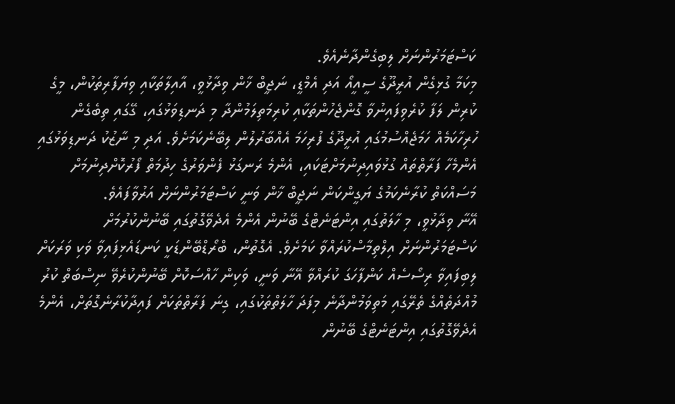ކަސްޓަމަރުންނަށް ލިބިގެންދާނެއެވެ.
މިކަމާ ގުޅިގެން އުރީދޫގެ ސީއީއޯ އަދި އެމްޑީ، ނަޖީބް ޚާން ވިދާޅުވީ، އާއިލާތަކާއި ވިޔަފާރިތަކުން، މީގެ ކުރިން ލަފާ ކުރެވިފައިނުވާ ގޮންޖެހުންތަކާއި ކުރިމަތިލަމުންދާ މި ދަނޑިވަޅުގައި، ގޭގައި ތިބެގެން ހުރިހާކަމެއް ހަމަޖެއްސުމުގައި އުރީދޫގެ ފުރިހަމަ އެއްބާރުލުން ލިބޭނެކަމަށެވެ. އަދި މި ނާޒުކު ދަނޑިވަޅުގައި އެންމެހާ ފަރާތްތައް ގުޅުވައިދިނުމަށްޓަކައި، އެންމެ ރަނގަޅު ފެންވަރުގެ ހިދުމަތް ފޯރުކޮށްދިނުމަށް މަސައްކަތް ކުރާނެކަމުގެ ޔަގީންކަން ނަޖީބް ޚާން ވަނީ ކަސްޓަމަރުންނަށް އަރުވާފައެވެ.
އޭނާ ވިދާޅުވީ، މި ހާލަތުގައި އިންޓަނެޓްގެ ބޭނުން އެންމެ އެދެވޭގޮތުގައި ބޭނުންކުރުމަށް ކަސްޓަމަރުންނަށް އިލްތިމާސްކުރައްވާ ކަމަށެވެ. އެގޮތުން، ބްރޯޑްބޭންޑަކީ ކަނޑައެޅިފައިވާ ވަކި ވަރަކަށް ލިބިފައިވާ ރިސޯސެއް ކަންފާހަގަ ކުރައްވާ އޭނާ ވަނީ، ވަކިން ހާއްސަކޮށް ބޭނުންކުރެވޭ ނިސްބަތް ކުރު މުއްދަތެއްގެ ތެރޭގައި މަތިވަމުންދާނެ މިފަދަ ހާލަތްތަކުގައި، ގިނަ ފަރާތްތަކަށް ފައިދާކުރާނެގޮތަށް، އެންމެ އެދެވޭގޮތުގައި އިންޓަނެޓްގެ ބޭނުން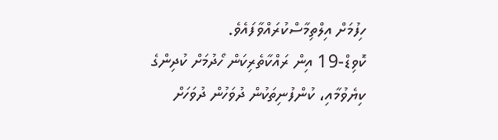ހިފުމަށް އިލްތިމާސްކުރައްވާފައެވެ.
ކޮވިޑް-19 އިން ރައްކާތެރިކަން ހޯދުމަށް ކުދިންގެ ކިޔެވުމާއި، ކުންފުނިތަކުން ދުވަހުން ދުވަހަށް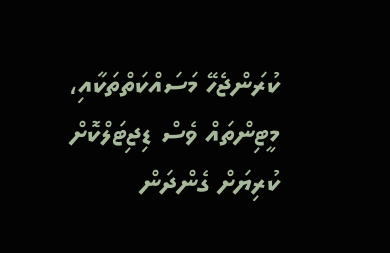ކުރަންޖެހޭ މަސައްކަތްތަކާއި، މީޓިންތައް ވެސް ޑިޖިޓަލްކޮށް ކުރިޔަށް ގެންދަން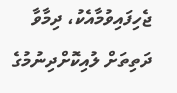ޖެހިފައިވުމާއެކު، ދިމާވާ ދަތިތަށް ލުއިކޮށްދިނުމުގެ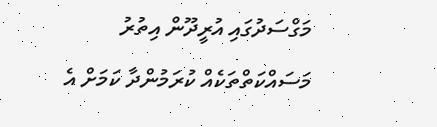މަގްސަދުގައި އުރީދޫން އިތުރު މަސައްކަތްތަކެއް ކުރަމުންދާ ކަމަށް އެ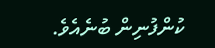ކުންފުނިން ބުނެއެވެ.